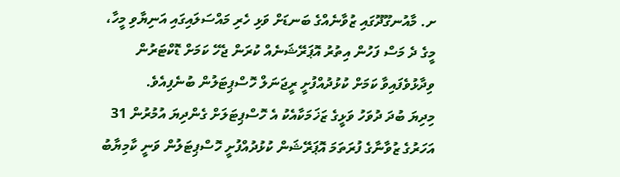ށ. މާއުނގޫދޫގައި ޒުވާނެއްގެ ބަނޑަށް ވަޅި ހެރި މައްސަލައިގައި އަނިޔާވި މީހާ، މީގެ ދެ މަސް ފަހުން އިތުރު އޮޕަރޭޝަނެއް ކުރަން ޖެހޭ ކަމަށް ޑޮކްޓަރުން ވިދާޅުވެފައިވާ ކަމަށް ކުޅުދުއްފުށީ ރީޖަނަލް ހޮސްޕިޓަލުން ބުނެފިއެވެ.
މިދިޔަ ބުދަ ދުވަހު ވަޅީގެ ޒަޚަމަކާއެކު އެ ހޮސްޕިޓަލަށް ގެންދިޔަ އުމުރުން 31 އަހަރުގެ ޒުވާނާގެ ފުރަތަމަ އޮޕަރޭޝަން ކުޅުދުއްފުށީ ހޮސްޕިޓަލުން ވަނީ ކާމިޔާބު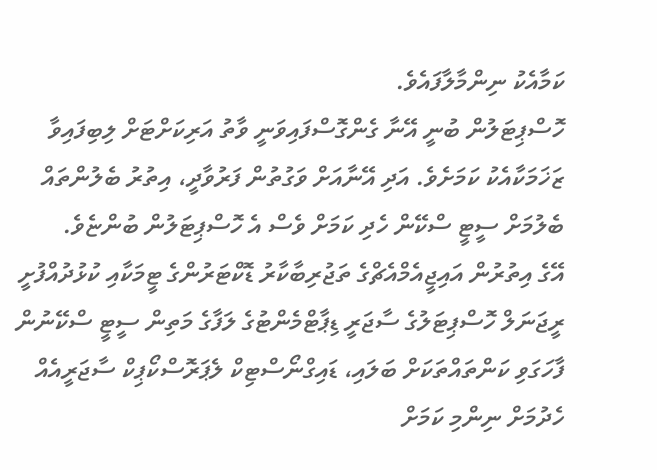ކަމާއެކު ނިންމާލާފައެވެ.
ހޮސްޕިޓަލުން ބުނީ އޭނާ ގެންގޮސްފައިވަނީ ވާތު އަރިކަށްޓަށް ލިބިފައިވާ ޒަޚަމަކާއެކު ކަމަށެވެ. އަދި އޭނާއަށް ވަގުތުން ފަރުވާދީ، އިތުރު ބެލުންތައް ބެލުމަށް ސީޓީ ސްކޭން ހެދި ކަމަށް ވެސް އެ ހޮސްޕިޓަލުން ބުންޏެވެ.
އޭގެ އިތުރުން އައިޖީއެމްއެޗްގެ ތަޖުރިބާކާރު ޑޮކްޓަރުންގެ ޓީމަކާއި ކުޅުދުއްފުށީ ރީޖަނަލް ހޮސްޕިޓަލުގެ ސާޖަރީ ޑިޕާޓްމެންޓުގެ ލަފާގެ މަތިން ސީޓީ ސްކޭނުން ފާހަގަވި ކަންތައްތަކަށް ބަލައި، ޑައިގްނޯސްޓިކް ލެޕަރޮސްކޯޕިކް ސާޖަރީއެއް ހެދުމަށް ނިންމި ކަމަށް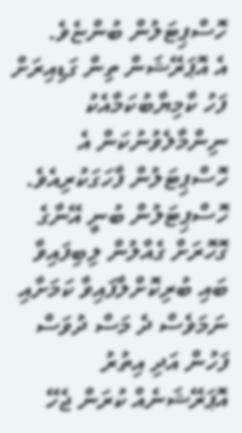ހޮސްޕިޓަލުން ބުންޏެވެ.
އެ އޮޕަރޭޝަން ތިން ގަޑިއިރަށް ފަހު ކާމިޔާބުކަމާއެކު ނިންމާލެވުނުކަން އެ ހޮސްޕިޓަލުން ފާހަގަކުރިއެވެ. ހޮސްޕިޓަލުން ބުނީ އޭނާގެ ގޮހޮރަށް ގެއްލުން ލިބިފައިވާ ބައި ބުރިކޮށްލާފައިވާ ކަމަށާއި ނަމަވެސް ދެ މަސް ދުވަސް ފަހުން އަދި އިތުރު އޮޕަރޭޝަނެއް ކުރަން ޖެހޭ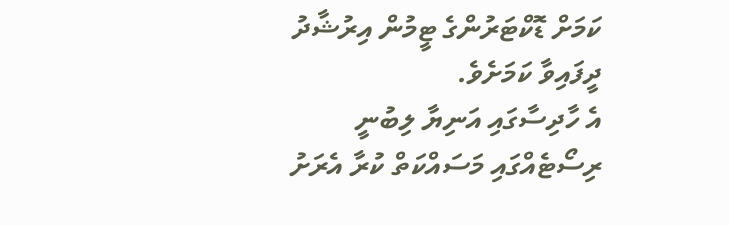ކަމަށް ޑޮކްޓަރުންގެ ޓީމުން އިރުޝާދު ދީފައިވާ ކަމަށެވެ.
އެ ހާދިސާގައި އަނިޔާ ލިބުނީ ރިސޯޓެއްގައި މަސައްކަތް ކުރާ އެރަށު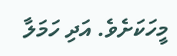މީހަކަށެވެ. އަދި ހަމަލާ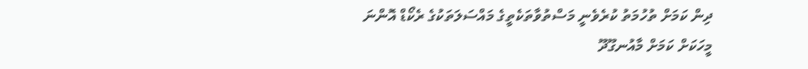ދިން ކަމަށް ތުހުމަތު ކުރެވެނީ މަސްތުވާތަކެތީގެ މައްސަލަތަކުގެ ރެކޯޑް އޮންނަ މީހަކަށް ކަމަށް މާއުނގޫދޫ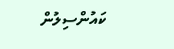ކައުންސިލުން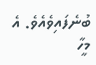ބުނެފައިވެއެވެ. އެ މީހާ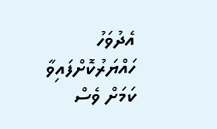އެދުވަހު ހައްޔަރުކޮށްފައިވާ ކަމަށް ވެސް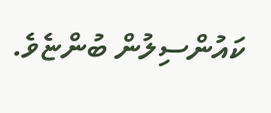ކައުންސިލުން ބުންޏެވެ.